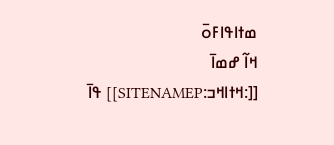ߘߙߊߟߊߓߋ߫
ߞߊ߬ ߝߘߊ߫ [[:ߞߙߊߞߏ:SITENAMEP]] ߟߊ߫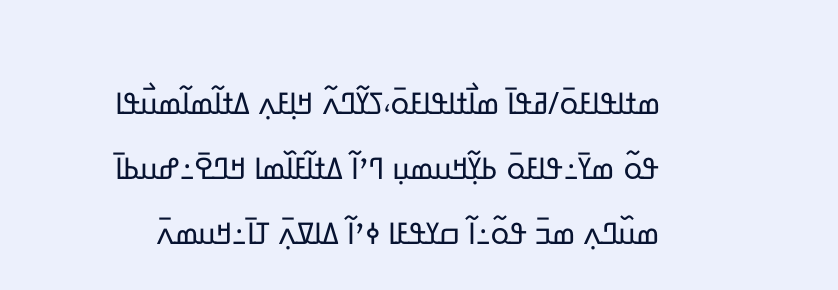ߘߙߊߟߊߓߋ߫/ߥߟߊ߫ ߘߊ߯ߙߊߟߊߓߋ߫،ߖߌ߬ߣߍ߬ ߞߊ߲ߓߍ߲ ߡߙߊ߬ߘߊ߬ߘߎ߯ߟߊ ߟߋ߬ ߘߌ߫߸ߟߊߓߋ߫ ߕߌ߲߬ߞߎߘߎ߲ ߣߴߊ߬ ߡߙߊ߬ߓߊ߰ߘߊ ߞߣߐ߫߸ߝߎߕߊ߫ ߘߎ߰ߣߍ߲ ߘߏ߫ ߟߋ߬߸ߊ߬ ߛߌߟߓߊ ߦߴߊ߬ ߡߊߜߍ߲߫ ߠߊ߫߸ߞߎߘߍ߫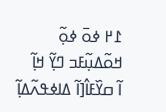߁߂ ߦߋ߫ ߦߋ߲߬ ߞߋ߬ߡߎ߲߬ߓߏ ߣߌ߲߬ ߞߊ߲߬
ߊ߬ ߛߌ߰ߓߊ߮[ߊ߬ ߡߊߦߟߍ߬ߡߊ߲߬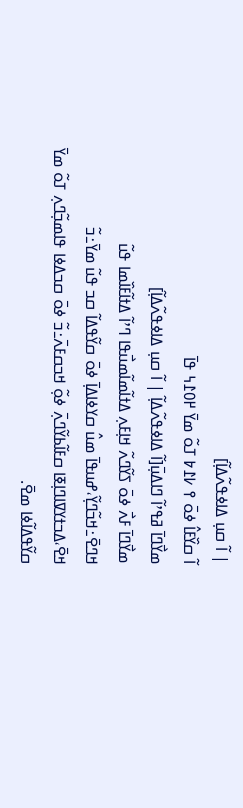| ߊ߬ ߛߎ߲ ߡߊߦߟߍ߬ߡߊ߲߬]
ߊ߬ ߛߌ߰ߓߊ߮ ߦߋ߫ ߉ ߇߁߈ ߠߋ߬ ߘߌ߫ ߂߀߁߆ ߟߊ߫
ߘߌ߯ߣߊ߫ ߥߟߴߊ߬ ߣߊߡߎ߲߫[ߊ߬ ߡߊߦߟߍ߬ߡߊ߲߬ | ߊ߬ ߛߎ߲ ߡߊߦߟߍ߬ߡߊ߲߬]
ߘߌ߯ߣߊ߫ ߓߍ߯ ߦߋ߫ ߖߌ߬ߣߍ߬ ߞߊ߲ߓߍ߲ ߡߙߊ߬ߘߊ߬ߘߎ߯ߟߊ ߣߴߊ߬ ߡߙߊ߬ߓߊ߰ߘߊ ߟߎ߬ ߞߣߐ߫߸ߞߏ߬ߣߌ߲߬،ߝߎߟߊ߫ ߘߎ߮ ߛߌߦߊߡߊ߲߫ ߦߋ߫ ߛߌ߬ߟߡߊ߬ ߛߏ ߟߎ߬ ߘߌ߫߸ߏ߬ ߞߐ߫،ߡߏߙߌߜߊߣߊ߲ߧߊ ߛߓߊ߬ߕߌ߬ߣߍ߲߫ ߦߋ߲߬ ߞߏߛߓߍ߫߸ߏ߬ ߦߋ߫ ߛߏߡߦߊ ߟߊߘߏ߲߬ߣߍ߲ ߠߋ߬ ߘߌ߫ ߛߌ߬ߟߡߊ߬ߦߊ ߘߐ߫.